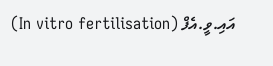އައި.ވީ.އެފް (In vitro fertilisation)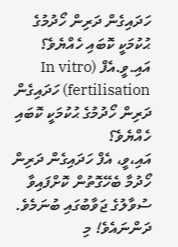ހަދައިގެން ދަރިން ހޯދުމުގެ ޙުކުމަކީ ކޮބައި ހެއްޔެވެ؟
އައި.ވީ.އެފް (In vitro fertilisation) ހަދައިގެން ދަރިން ހޯދުމުގެ ޙުކުމަކީ ކޮބައި ހެއްޔެވެ؟
އައި،ވީ، އެފް ހަދައިގެން ދަރިން ހޯދުމާ ބެހޭގޮތުން ކޮށްފައިވާ ސުވާލުގެ ޖަވާބުގައި ބުނަމެވެ.
ދަންނައެވެ! މި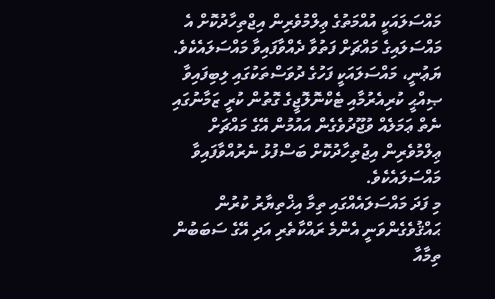މައްސަލައަކީ އުއްމަތުގެ ޢިލްމުވެރިން އިޖްތިހާދުކޮށް އެ މައްސަލައިގެ މައްޗަށް ފަތުވާ ދެއްވާފައިވާ މައްސަލައެކެވެ. ޔަޢުނީ، މައްސަލައަކީ ފަހުގެ ދުވަސްތަކުގައި ލިބިފައިވާ ޞިއްޙީ ކުރިއެރުމާއި ޓެކްނޮލޮޖީގެ ގޮތުން ކުރީ ޒަމާނުގައި ނެތް ޢަމަލެއް ވުޖޫދުވެގެން އައުމުން އޭގެ މައްޗަށް ޢިލްމުވެރިން އިޖުތިހާދުކޮށް ބަސްފުޅު ނެރުއްވާފައިވާ މައްސަލައެކެވެ.
މި ފަދަ މައްސަލައެއްގައި ތިމާ އިޚްތިޔާރު ކުރުން ޙައްޤުވެގެންވަނީ އެންމެ ރައްކާތެރި އަދި އޭގެ ސަބަބުން ތިމާއާ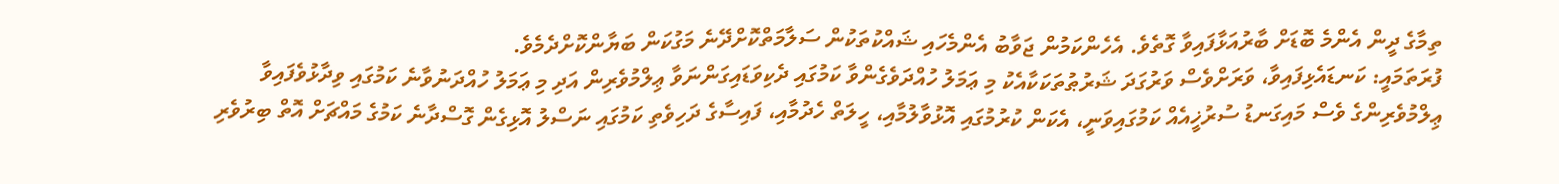ތިމާގެ ދީން އެންމެ ބޮޑަށް ބާރުއަޅާފައިވާ ގޮތެވެ. އެހެންކަމުން ޖަވާބު އެންމެހައި ޝައްކުތަކުން ސަލާމަތްކޮށްދޭނެ މަގުކަން ބަޔާންކޮށްދެމެވެ.
ފުރަތަމައީ: ކަނޑައެޅިފައިވާ، ވަރަށްވެސް ވަރުގަދަ ޝަރުޠުތަކަކާއެކު މި ޢަމަލު ހުއްދަވެގެންވާ ކަމުގައި ދެކިވަޑައިގަންނަވާ ޢިލްމުވެރިން އަދި މި ޢަމަލު ހުއްދަނުވާނެ ކަމުގައި ވިދާޅުވެފައިވާ ޢިލްމުވެރިންގެ ވެސް މައިގަނޑު ސުރުޚީއެއް ކަމުގައިވަނީ، އެކަން ކުރުމުގައި އޮޅުވާލުމާއި، ހީލަތް ހެދުމާއި، ފައިސާގެ ދަހިވެތި ކަމުގައި ނަސްލު އޮޅިގެން ގޮސްދާނެ ކަމުގެ މައްޗަށް އޮތް ބިރުވެރި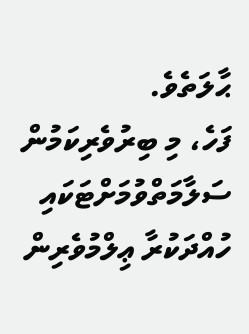ޙާލަތެވެ.
ފަހެ، މި ބިރުވެރިކަމުން ސަލާމަތްވުމަށްޓަކައި ހުއްދަކުރާ ޢިލްމުވެރިން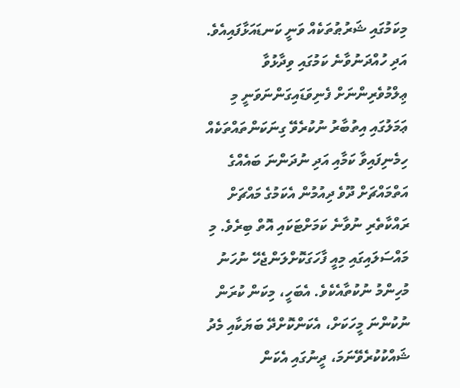މިކަމުގައި ޝަރުޠުތަކެއް ވަނީ ކަނޑައަޅާފައިއެވެ. އަދި ހުއްދަނުވާނެ ކަމުގައި ވިދާޅުވާ ޢިލްމުވެރިންނަށް ފެނިވަޑައިގަންނަވަނީ މި ޢަމަލުގައި އިތުބާރު ނުކުރެވޭ ގިނަކަންތައްތަކެއް ހިމެނިފައިވާ ކަމާއި އަދި ނުދަންނަ ބައެއްގެ އަތްމައްޗަށް ދޫވެ ދިއުމުން އެކަމުގެ މައްޗަށް ރައްކާތެރި ނުވާނެ ކަމަށްޓަކައި އޮތް ބިރެވެ. މި މައްސަލައިގައި މިއީ ފާހަގަކޮށްލަންޖެހޭ ނުހަނު މުހިންމު ނުކުތާއެކެވެ. އެބަހީ، މިކަން ކުރަން ނުކުންނަ މީހަކަށް، އެކަންކޮށްދޭ ބަޔަކާއި މެދު ޝައްކުކުރެވޭނަމަ، ދީނުގައި އެކަން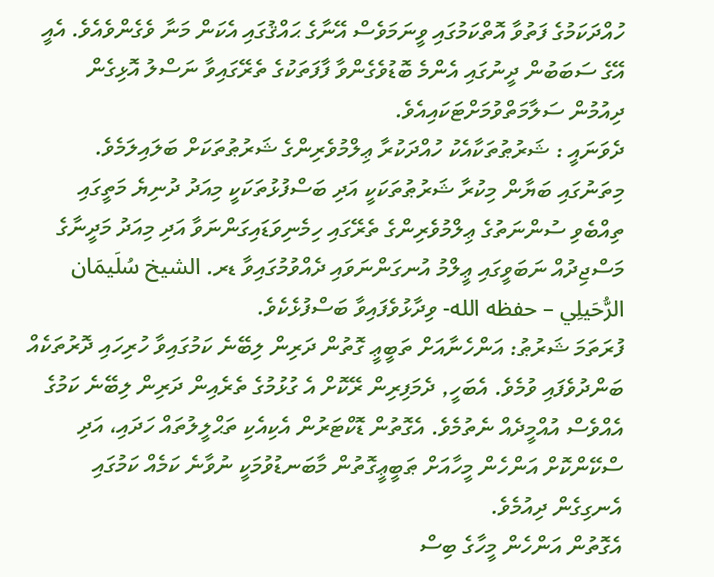ހުއްދަކަމުގެ ފަތުވާ އޮތްކަމުގައި ވީނަމަވެސް އޭނާގެ ޙައްޤުގައި އެކަން މަނާ ވެގެންވެއެވެ. އެއީ އޭގެ ސަބަބުން ދީނުގައި އެންމެ ބޮޑުވެގެންވާ ފާފަތަކުގެ ތެރޭގައިވާ ނަސްލު އޮޅިގެން ދިއުމުން ސަލާމަތްވުމަށްޓަކައިއެވެ.
ދެވަނައީ : ޝަރުޠުތަކާއެކު ހުއްދަކުރާ ޢިލްމުވެރިންގެ ޝަރުޠުތަކަށް ބަލައިލަމެވެ.
މިތަނުގައި ބަޔާން މިކުރާ ޝަރުޠުތަކަކީ އަދި ބަސްފުޅުތަކަކީ މިއަދު ދުނިޔެ މަތީގައި ތިއްބެވި ސުންނަތުގެ ޢިލްމުވެރިންގެ ތެރޭގައި ހިމެނިވަޑައިގަންނަވާ އަދި މިއަދު މަދީނާގެ މަސްޖިދުއް ނަބަވީގައި ޢީލްމު އުނގަންނަވައި ދެއްވުމުގައިވާ ޑރ. الشيخ سُلَيمَان الرُّحَيلِي – حفظه الله- ވިދާޅުވެފައިވާ ބަސްފުޅެކެވެ.
ފުރަތަމަ ޝަރުޠު: އަންހެނާއަށް ތަބީޢީ ގޮތުން ދަރިން ލިބޭނެ ކަމުގައިވާ ހުރިހައި ދޮރުތަކެއް ބަންދުވެފައި ވުމެވެ. އެބަހީ, ދެމަފިރިން ރޭކޮށް އެ ގުޅުމުގެ ތެރެއިން ދަރިން ލިބޭނެ ކަމުގެ އެއްވެސް އުއްމީދެއް ނެތުމެވެ. އެގޮތުން ޑޮކްޓަރުން އެކިއެކި ތަޙްލީލުތައް ހަދައި، އަދި ސްކޭންކޮށް އަންހެން މީހާއަށް ޠަބީޢީގޮތުން މާބަނޑުވުމަކީ ނުވާނެ ކަމެއް ކަމުގައި އެނގިގެން ދިއުމެވެ.
އެގޮތުން އަންހެން މީހާގެ ބިސް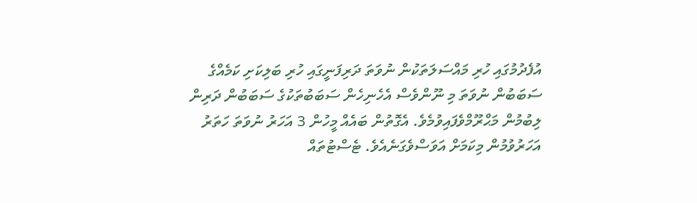އުފެދުމުގައި ހުރި މައްސަލަތަކުން ނުވަތަ ދަރިފަނީގައި ހުރި ބަލިކަށި ކަމެއްގެ ސަބަބުން ނުވަތަ މި ނޫންވެސް އެހެނިހެން ސަބަބުތަކުގެ ސަބަބުން ދަރިން ލިބުމުން މަޙްރޫމްވެފައިވުމެވެ. އެގޮތުން ބައެއް މީހުން 3 އަހަރު ނުވަތަ ހަތަރު އަހަރުވުމުން މިކަމަށް އަވަސްވެގަނެއެވެ. ޓެސްޓުތައް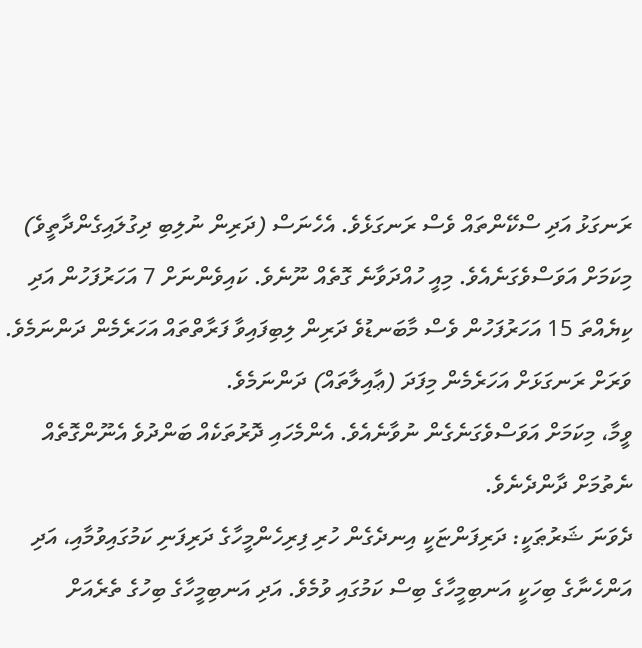ރަނގަޅު އަދި ސްކޭންތައް ވެސް ރަނގަޅެވެ. އެހެނަސް (ދަރިން ނުލިބި ދިގުލައިގެންދާތީވެ) މިކަމަށް އަވަސްވެގަނެއެވެ. މިއީ ހުއްދަވާނެ ގޮތެއް ނޫނެވެ. ކައިވެންނަށް 7 އަހަރުފަހުން އަދި ކިޔެއްތަ 15 އަހަރުފަހުން ވެސް މާބަނޑުވެ ދަރިން ލިބިފައިވާ ފަރާތްތައް އަހަރެމެން ދަންނަމެވެ. ވަރަށް ރަނގަޅަށް އަހަރެމެން މިފަދަ (ޢާއިލާތައް) ދަންނަމެވެ.
ވީމާ، މިކަމަށް އަވަސްވެގަނެގެން ނުވާނެއެވެ. އެންމެހައި ދޮރުތަކެއް ބަންދުވެ އެނޫންގޮތެއް ނެތުމަށް ދާންދެނެވެ.
ދެވަނަ ޝަރުޠަކީ: ދަރިފަންޏަކީ އިނދެގެން ހުރި ފިރިހެންމީހާގެ ދަރިފަނި ކަމުގައިވުމާއި، އަދި އަންހެނާގެ ބިހަކީ އަނބިމީހާގެ ބިސް ކަމުގައި ވުމެވެ. އަދި އަނބިމީހާގެ ބިހުގެ ތެރެއަށް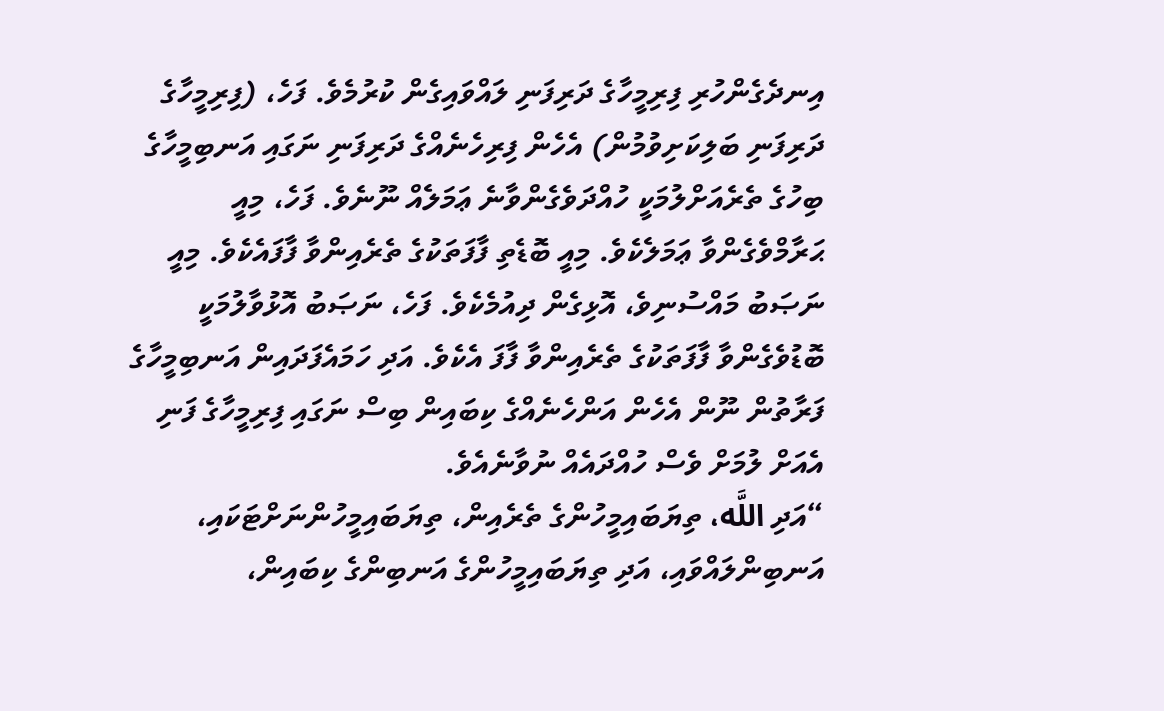އިނދެގެންހުރި ފިރިމީހާގެ ދަރިފަނި ލައްވައިގެން ކުރުމެވެ. ފަހެ، (ފިރިމީހާގެ ދަރިފަނި ބަލިކަށިވުމުން) އެހެން ފިރިހެނެއްގެ ދަރިފަނި ނަގައި އަނބިމީހާގެ ބިހުގެ ތެރެއަށްލުމަކީ ހުއްދަވެގެންވާނެ ޢަމަލެއް ނޫނެވެ. ފަހެ، މިއީ ޙަރާމްވެގެންވާ ޢަމަލެކެވެ. މިއީ ބޮޑެތި ފާފަތަކުގެ ތެރެއިންވާ ފާފައެކެވެ. މިއީ ނަޞަބު މައްސުނިވެ، އޮޅިގެން ދިއުމެކެވެ. ފަހެ، ނަޞަބު އޮޅުވާލުމަކީ ބޮޑުވެގެންވާ ފާފަތަކުގެ ތެރެއިންވާ ފާފަ އެކެވެ. އަދި ހަމައެފަދައިން އަނބިމީހާގެ ފަރާތުން ނޫން އެހެން އަންހެނެއްގެ ކިބައިން ބިސް ނަގައި ފިރިމީހާގެ ފަނި އެއަށް ލުމަށް ވެސް ހުއްދައެއް ނުވާނެއެވެ.
“އަދި اللَّه، ތިޔަބައިމީހުންގެ ތެރެއިން، ތިޔަބައިމީހުންނަށްޓަކައި، އަނބިންލައްވައި، އަދި ތިޔަބައިމީހުންގެ އަނބިންގެ ކިބައިން،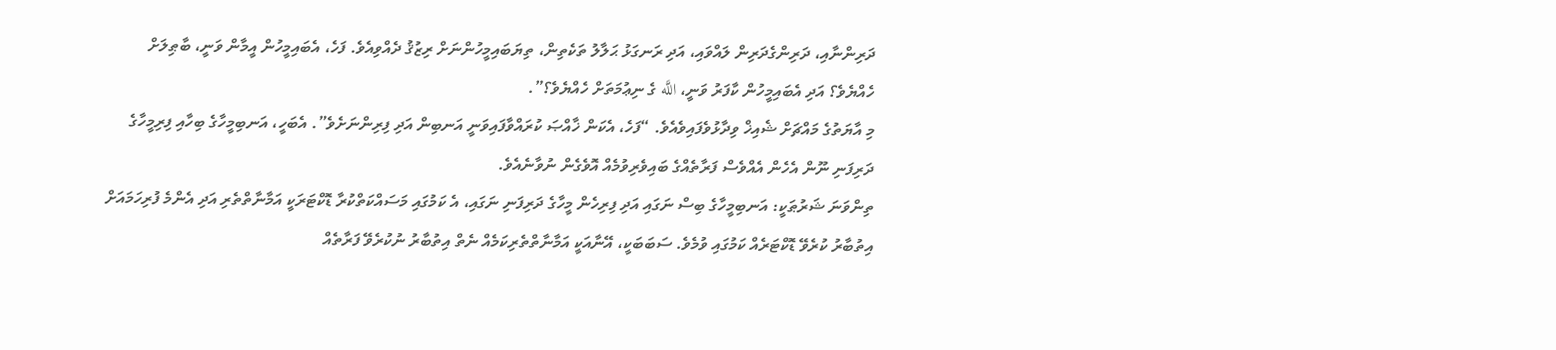ދަރިންނާއި، ދަރިންގެދަރިން ލައްވައި، އަދި ރަނގަޅު ޙަލާލު ތަކެތިން، ތިޔަބައިމީހުންނަށް ރިޒުޤު ދެއްވިއެވެ. ފަހެ، އެބައިމީހުން އީމާން ވަނީ، ބާޠިލަށް ހެއްޔެވެ؟ އަދި އެބައިމީހުން ކާފަރު ވަނީ، اللَّه ގެ ނިޢުމަތަށް ހެއްޔެވެ؟”.
މި އާޔަތުގެ މައްޗަށް ޝެއިޚް ވިދާޅުވެފައިވެއެވެ. “ފަހެ، އެކަން ޚާއްޞަ ކުރައްވާފައިވަނީ އަނބިން އަދި ފިރިންނަށެވެ”. އެބަހީ، އަނބިމީހާގެ ބިހާއި ފިރިމީހާގެ ދަރިފަނި ނޫން އެހެން އެއްވެސް ފަރާތެއްގެ ބައިވެރިވުމެއް އޮވެގެން ނުވާނެއެވެ.
ތިންވަނަ ޝަރުޠަކީ: އަނބިމީހާގެ ބިސް ނަގައި އަދި ފިރިހެން މީހާގެ ދަރިފަނި ނަގައި، އެ ކަމުގައި މަސައްކަތްކުރާ ޑޮކްޓަރަކީ އަމާނާތްތެރި އަދި އެންމެ ފުރިހަމައަށް އިތުބާރު ކުރެވޭ ޑޮކްޓަރެއް ކަމުގައި ވުމެވެ. ސަބަބަކީ، އޭނާއަކީ އަމާނާތްތެރިކަމެއް ނެތް އިތުބާރު ނުކުރެވޭ ފަރާތެއް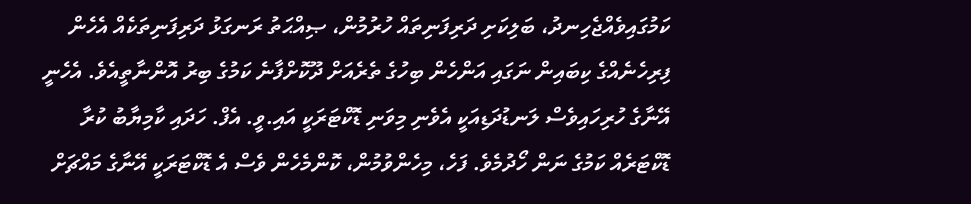ކަމުގައިވެއްޖެހިނދު، ބަލިކަށި ދަރިފަނިތައް ހުރުމުން، ޞިއްޙަތު ރަނގަޅު ދަރިފަނިތަކެއް އެހެން ފިރިހެނެއްގެ ކިބައިން ނަގައި އަންހެން ބިހުގެ ތެރެއަށް ދޫކޮށްފާނެ ކަމުގެ ބިރު އޮންނާތީއެވެ. އެހެނީ އޭނާގެ ހުރިހައިވެސް ލަނޑުދަޑިއަކީ އެވެނި މިވަނި ޑޮކްޓަރަކީ އައި.ވީ. އެފް. ހަދައި ކާމިޔާބު ކުރާ ޑޮކްޓަރެއް ކަމުގެ ނަން ހޯދުމެވެ. ފަހެ، މިހެންވުމުން، ކޮންމެހެން ވެސް އެ ޑޮކްޓަރަކީ އޭނާގެ މައްޗަށް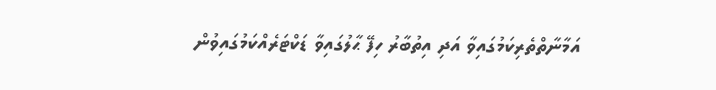އަމާނާތްތެރިކަމުގައިވާ އަދި އިތުބާރު ހިފޭ ޙާލުގައިވާ ޑަކްޓަރެއްކަމުގައިވުން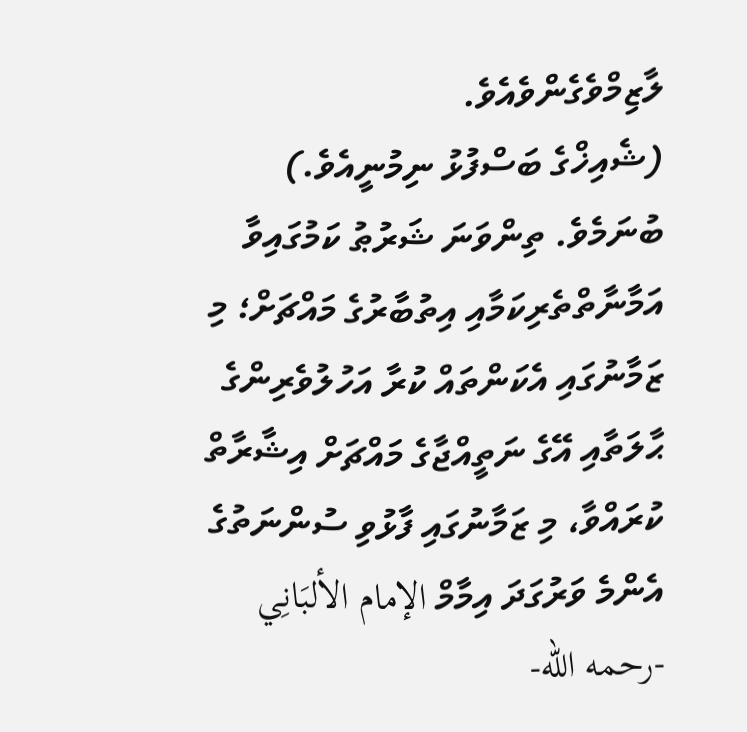ލާޒިމްވެގެންވެއެވެ.
(ޝެއިޚްގެ ބަސްފުޅު ނިމުނީއެވެ.)
ބުނަމެވެ. ތިންވަނަ ޝަރުޠު ކަމުގައިވާ އަމާނާތްތެރިކަމާއި އިތުބާރުގެ މައްޗަށް؛ މި ޒަމާނުގައި އެކަންތައް ކުރާ އަހުލުވެރިންގެ ޙާލަތާއި އޭގެ ނަތީއްޖާގެ މައްޗަށް އިޝާރާތް ކުރައްވާ، މި ޒަމާނުގައި ފާޅުވި ސުންނަތުގެ އެންމެ ވަރުގަދަ އިމާމް الإمام الألبَانِي -رحمه الله-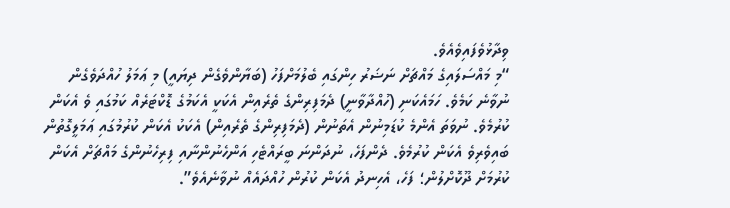ވިދާޅުވެފައިވެއެވެ.
“މި މައްސަލައިގެ މައްޗަށް ނަޟަރު ހިންގައި ބެލުމަށްފަހު (ބަޔާންވެގެން ދިޔައީ) މި ޢަމަލު ހުއްދަވެގެން ނުވާނެ ކަމެވެ. ހަމައެކަނި (ހުއްދާވާނީ) ދެމަފިރިންގެ ތެރެއިން އެކަކީ އެކަމުގެ ޑޮކްޓަރެއް ކަމުގައި ވެ އެކަން ކުރުމެވެ. ނުވަތަ އެންމެ ކުޑަމިނުން އެތަނުން (ދެމަފިރިންގެ ތެރެއިން) އެކަކު އެކަން ކުރުމުގައި ޢަމަލީގޮތުން ބައިވެރިވެ އެކަން ކުރުމެވެ. ދެންފަހެ، ނުދަންނަ ބީރައްޓެހި އަންހެނުންނާއި ފިރިހެނުންގެ މައްޗަށް އެކަން ކުރުމަށް ދޫކޮށްލުން؛ ފަހެ، އެހިނދު އެކަން ކުރުން ހުއްދައެއް ނުވާނެއެވެ”.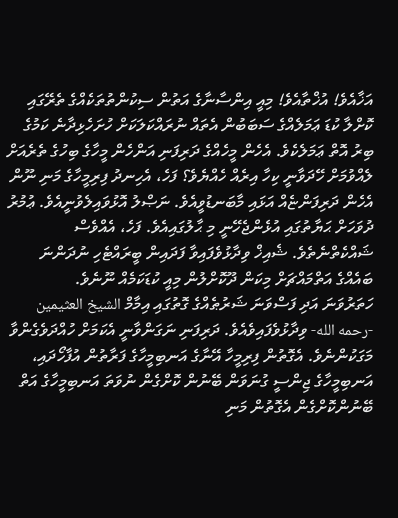އަޚާއެވެ! އުޚްތާއެވެ! މިއީ އިންސާނާގެ އަތުން ސިކުންތުތަކެއްގެ ތެރޭގައި ކޮށްލާ ކުޑަ ޢަމަލެއްގެ ސަބަބުން އެތައް ނުރައްކަލަކަށް ހުށަހެޅިދާނެ ކަމުގެ ބިރު އޮތް ޢަމަލެކެވެ. އެހެން މީހެއްގެ ދަރިފަނި އަންހެން މީހާގެ ބިހުގެ ތެރެއަށް ލެއްވުމަށް ހޭދަވާނީ ކިހާ އިރެއް ހެއްޔެވެ؟ ފަހެ، އެހިނދު ފިރިމީހާގެ މަނި ނޫން އެހެން ދަރިފަންޏެއް އަޅައި މާބަނޑުވީއެވެ. ނަޞްލު އޮޅުވައިލެވުނީއެވެ. ޢުމުރު ދުވަހަށް ޙަޔާތުގައި އުޅެންޖެހޭނީ މި ޙާލުގައިއެވެ. ފަހެ، އެއްވެސް ޝައްކެތްނެތެވެ. ޝެއިޚް ވިދާޅުވެފައިވާ ފަދައިން ބީރައްޓެހި ނުދަންނަ ބައެއްގެ އަތްމައްޗަށް މިކަން ދޫކޮށްލުން މިއީ ކުޑަކަމެއް ނޫނެވެ.
ހަތަރުވަނަ އަދި ފަސްވަނަ ޝަރުޠެއްގެ ގޮތުގައި އިމާމް الشيخ العثيمين -رحمه الله- ވިދާޅުވެފައިވެއެވެ. ދަރިފަނި ނަގަންވާނީ އެކަމަށް ހުއްދަވެގެންވާ މަގަކުންނެވެ. އެގޮތުން ފިރިމީހާ އޭނާގެ އަނބިމީހާގެ ފަރާތުން އުފާހޯދައި، އަނބިމީހާގެ ޖިންސީ ގުނަވަން ބޭނުން ކޮށްގެން ނުވަތަ އަނބިމީހާގެ އަތް ބޭނުންކޮށްގެން އެގޮތުން މަނި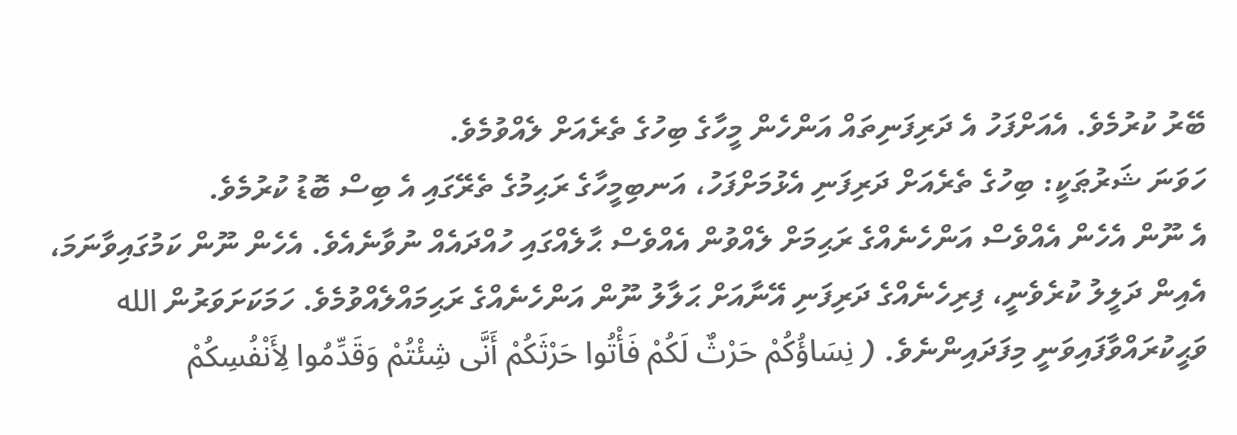ބޭރު ކުރުމެވެ. އެއަށްފަހު އެ ދަރިފަނިތައް އަންހެން މީހާގެ ބިހުގެ ތެރެއަށް ލެއްވުމެވެ.
ހަވަނަ ޝަރުޠަކީ: ބިހުގެ ތެރެއަށް ދަރިފަނި އެޅުމަށްފަހު، އަނބިމީހާގެ ރަޙިމުގެ ތެރޭގައި އެ ބިސް ބޮޑު ކުރުމެވެ.
އެ ނޫން އެހެން އެއްވެސް އަންހެނެއްގެ ރަޙިމަށް ލެއްވުން އެއްވެސް ޙާލެއްގައި ހުއްދައެއް ނުވާނެއެވެ. އެހެން ނޫން ކަމުގައިވާނަމަ، އެއިން ދަލީލު ކުރެވެނީ، ފިރިހެނެއްގެ ދަރިފަނި އޭނާއަށް ޙަލާލު ނޫން އަންހެނެއްގެ ރަޙިމައްލެއްވުމެވެ. ހަމަކަށަވަރުން الله ވަޙީކުރައްވާފައިވަނީ މިފަދައިންނެވެ. ( نِسَاؤُكُمْ حَرْثٌ لَكُمْ فَأْتُوا حَرْثَكُمْ أَنَّى شِئْتُمْ وَقَدِّمُوا لِأَنْفُسِكُمْ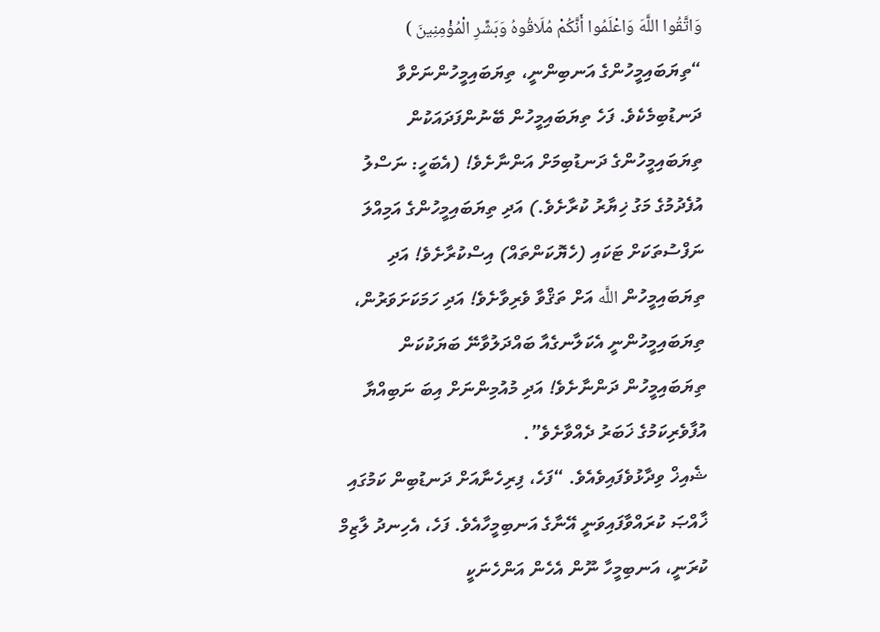وَاتَّقُوا اللَّهَ وَاعْلَمُوا أَنَّكُمْ مُلَاقُوهُ وَبَشِّرِ الْمُؤْمِنِينَ )
“ތިޔަބައިމީހުންގެ އަނބިންނީ، ތިޔަބައިމީހުންނަށްވާ ދަނޑުބިމެކެވެ. ފަހެ ތިޔަބައިމީހުން ބޭނުންފަދައަކުން ތިޔަބައިމީހުންގެ ދަނޑުބިމަށް އަންނާށެވެ! (އެބަހީ: ނަސްލު އުފެދުމުގެ މަގު ޚިޔާރު ކުރާށެވެ.) އަދި ތިޔަބައިމީހުންގެ އަމިއްލަ ނަފްސުތަކަށް ޓަކައި (ހެޔޮކަންތައް) އިސްކުރާށެވެ! އަދި ތިޔަބައިމީހުން اللَّه އަށް ތަޤްވާ ވެރިވާށެވެ! އަދި ހަމަކަށަވަރުން، ތިޔަބައިމީހުންނީ އެކަލާނގެއާ ބައްދަލުވާނޭ ބަޔަކުކަން ތިޔަބައިމީހުން ދަންނާށެވެ! އަދި މުއުމިންނަށް އިބަ ނަބިއްޔާ އުފާވެރިކަމުގެ ޚަބަރު ދެއްވާށެވެ”.
ޝެއިޚް ވިދާޅުވެފައިވެއެވެ. “ފަހެ، ފިރިހެނާއަށް ދަނޑުބިން ކަމުގައި ޚާއްޞަ ކުރައްވާފައިވަނީ އޭނާގެ އަނބިމީހާއެވެ. ފަހެ، އެހިނދު ލާޒިމް ކުރަނީ، އަނބިމީހާ ނޫން އެހެން އަންހެނަކީ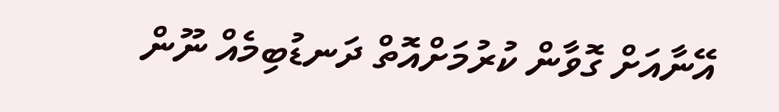އޭނާއަށް ގޮވާން ކުރުމަށްއޮތް ދަނޑުބިމެއް ނޫން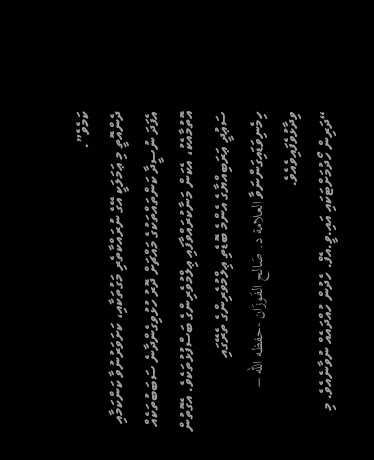ކަމެވެ”.
ދެންއޮތީ މި ޢަމަލަކީ އޭގެ ނުރައްކާތެރި މަގުތަކާއި، ކަށަވަރުނުވާ ކަންކަމާއި އެފަދަ ނުސީދާ ކަންތައްތަކުގެ މައްޗަށް ދޮރު ހުޅުވިގެންދާނެ ސަބަބުތަކެއް އޮތުމާއެކު، އެކަން މަނާކުރައްވާފައި ޢިލްމުވެރިންގެ ބަސްފުޅުތަކެވެ. އެގޮތުން ސަޢުދީ ޢަރަބިއްޔާގެ އެންމެ ބޮޑެތި ޢިލްމުވެރިންގެ ތެރޭގައި ހިމެނިވަޑައިގަންނަވާ العلامة د. صَالح الفَوزَان -حفظه الله – ވިދާޅުވެފައިވެއެވެ.
“ދަރިން ހޯދުމަށްޓަކައި އައި.ވީ.އެފް. ހެދުން ހުއްދައެއް ނުވާނެއެވެ. މި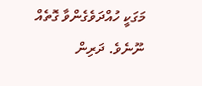މަގަކީ ހުއްދަވެގެންވާ ގޮތެއް ނޫނެވެ. ދަރިން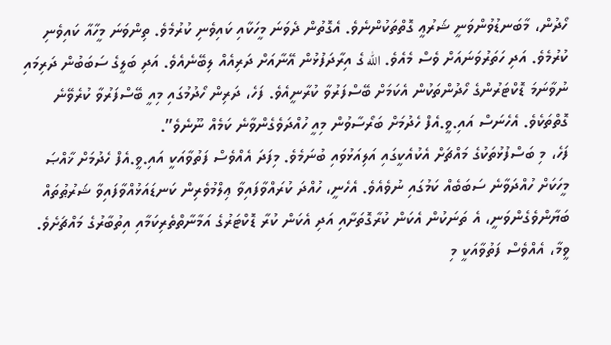ހޯދުން، މާބަނޑުވުންވަނީ ޝަރުޢީ ގޮތްތަކުންނެވެ. އެގޮތުން ދެވަނަ މީހަކާއި ކައިވެނި ކުރުމެވެ. ތިންވަނަ މީހާއާ ކައިވެނި ކުރުމެވެ. އަދި ހަތަރުވަނައަށް ވެސް މެއެވެ. الله ގެ އިރާދަފުޅުން އޭނާއަށް ދަރިއެއް ލިބޭނެއެވެ. އަދި ބަލީގެ ސަބަބުން ދަރިމައި ނުވާނަމަ ޑޮކްޓަރުންގެ ހޯދުންތަކުން އެކަމަށް ބޭސްފަރުވާ ކުރާނީއެވެ. ފަހެ، ދަރިން ހޯދުމުގައި މިއީ ބޭސްފަރުވާ ކުރެވޭނެ ގޮތްތަކެވެ. އެހެނަސް އައި.ވީ.އެފް ހެދުމަށް ބަރޯސާވުން މިއީ ހުއްދަވެގެންވާނެ ކަމެއް ނޫނެވެ”.
ފަހެ، މި ބަސްފުޅުތަކުގެ މައްޗަށް އެކުއެކީގައި އަލިއަޅުވައި ބުނަމެވެ. މިފަދަ އެއްވެސް ފަތުވާއަކީ އައި.ވީ.އެފް ހެދުމަށް ޚާއްޞަ މީހަކަށް ހުއްދަވާނެ ސަބަބެއް ކަމުގައި ނުވެއެވެ. އެހެނީ، ހުއްދަ ކުރައްވާފައިވާ ޢިލްމުވެރިން ކަނޑައަޅުއްވާފައިވާ ޝަރުޠުތައް ބަޔާންވެގެންވަނީ، އެ ތަނަކުން އެކަން ކުރާގޮތަށާއި އަދި އެކަން ކުރާ ޑޮކްޓަރުގެ އަމާނާތްތެރިކަމާއި އިތުބާރުގެ މައްޗަށެވެ.
ވީމާ، އެއްވެސް ފަތުވާއަކީ މި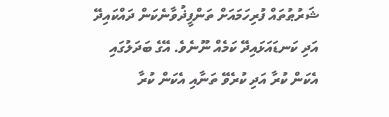ޝަރުޠުތައް ފުރިހަމައަށް ތަންފީޛުވާނެކަން ދައްކައިދޭ އަދި ކަނޑައަޅައިދޭ ކަމެއް ނޫނެވެ. އޭގެ ބަދަލުގައި އެކަން ކުރާ އަދި ކުރެވޭ ތަނާއި އެކަން ކުރާ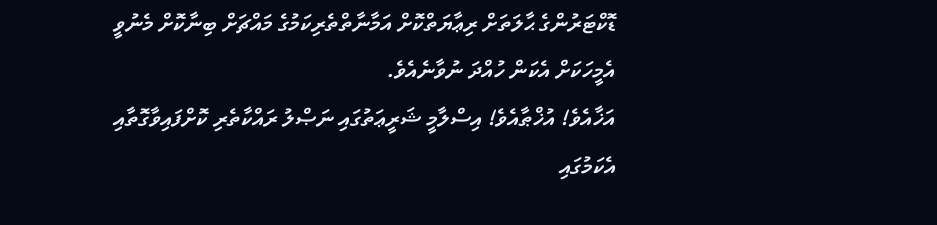ޑޮކްޓަރުންގެ ޙާލަތަށް ރިޢާޔަތްކޮށް އަމާނާތްތެރިކަމުގެ މައްޗަށް ބިނާކޮށް މެނުވީ އެމީހަކަށް އެކަން ހުއްދަ ނުވާނެއެވެ.
އަޚާއެވެ! އުޚްޠާއެވެ! އިސްލާމީ ޝަރީޢަތުގައި ނަޞްލު ރައްކާތެރި ކޮށްފައިވާގޮތާއި އެކަމުގައި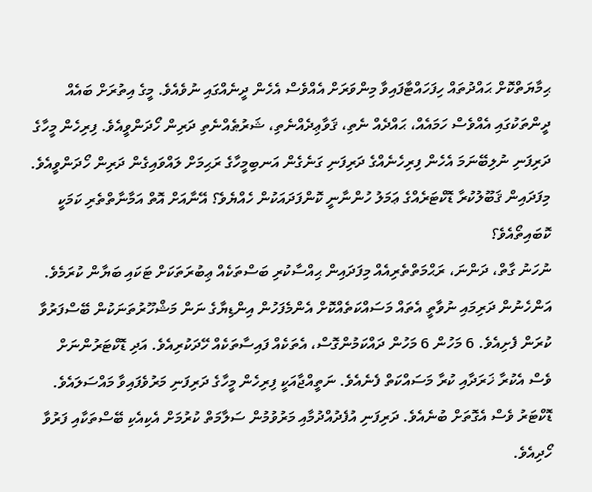ޙިމާޔަތްކޮށް ޙައްދުތައް ހިފަހައްޓާފައިވާ މިންވަރަށް އެއްވެސް އެހެން ދީނެއްގައި ނުވެއެވެ. މީގެ އިތުރަށް ބައެއް ދީންތަކުގައި އެއްވެސް ހަމައެއް، ޙައްދެއް ނެތި، ޤަވާޢިދެއްނެތި، ޝަރުޠެއްނެތި ދަރިން ހޯދަންވީއެވެ. ފިރިހެން މީހާގެ ދަރިފަނި ނުލިބޭނަމަ އެހެން ފިރިހެނެއްގެ ދަރިފަނި ގަނެގެން އަނބިމީހާގެ ރަޙިމަށް ލައްވައިގެން ދަރިން ހޯދަންވީއެވެ. މިފަދައިން ޤަބޫލުކުރާ ޑޮކްޓަރެއްގެ ޢަމަލު ހުންނާނީ ކޮންފަދައަކުން ހެއްޔެވެ؟ އޭނާއަށް އޮތް އަމާނާތްތެރި ކަމަކީ ކޮބައިތޯއެވެ؟
ނުހަނު ގާތް، ދަންނަ، ރަޙްމަތްތެރިއެއް މިފަދައިން ޙިއްސާކުރި ބަސްތަކެއް ޢިބުރަތަކަށް ޓަކައި ބަޔާން ކުރަމެވެ. އަންހެނުން ދަރިމައި ނުވާތީ އެތައް މަސައްކަތެއްކޮށް އެންމެފަހުން އިންޑިޔާގެ ނަން މަޝްހޫރުތަނަކުން ބޭސްފަރުވާ ކުރަން ފެށިއެވެ. 6 މަހުން 6 މަހުން ދައްކަމުންގޮސް، އެތަކެއް ފައިސާތަކެއް ހޭދަކުރިއެވެ. އަދި ޑޮކްޓަރުންނަށް ވެސް އެކުރާ ޚަރަދާއި ކުރާ މަސައްކަތް ފެނެއެވެ. ނަތީއްޖާއަކީ ފިރިހެން މީހާގެ ދަރިފަނި މަރުވެފައިވާ މައްސަލައެވެ. ޑޮކްޓަރު ވެސް އެގޮތަށް ބުނެއެވެ. ދަރިފަނި އުފެދުއްދުމާއި މަރުވުމުން ސަލާމަތް ކުރުމަށް އެކިއެކި ބޭސްތަކާއި ފަރުވާ ހޯދިއެވެ.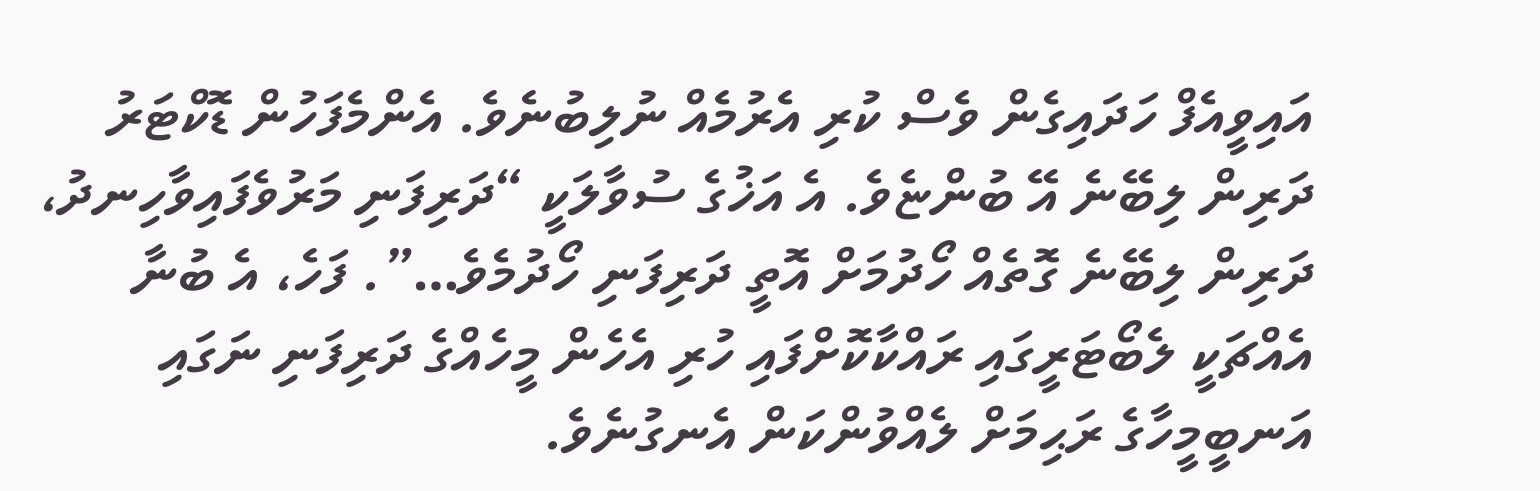އައިވީއެފް ހަދައިގެން ވެސް ކުރި އެރުމެއް ނުލިބުނެވެ. އެންމެފަހުން ޑޮކްޓަރު ދަރިން ލިބޭނެ އޭ ބުންޏެވެ. އެ އަޚުގެ ސުވާލަކީ “ދަރިފަނި މަރުވެފައިވާހިނދު، ދަރިން ލިބޭނެ ގޮތެއް ހޯދުމަށް އޮތީ ދަރިފަނި ހޯދުމެވެ…”. ފަހެ، އެ ބުނާ އެއްޗަކީ ލެބޯޓަރީގައި ރައްކާކޮށްފައި ހުރި އެހެން މީހެއްގެ ދަރިފަނި ނަގައި އަނބީމީހާގެ ރަޙިމަށް ލެއްވުންކަން އެނގުނެވެ.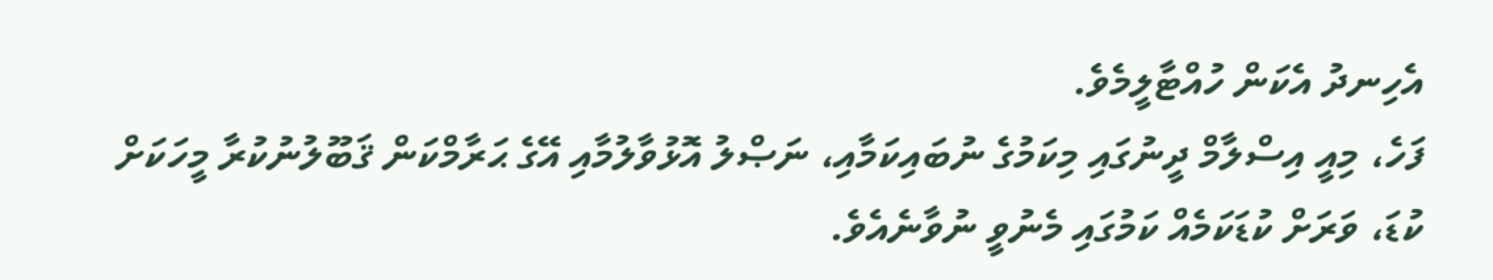އެހިނދު އެކަން ހުއްޓާލީމެވެ.
ފަހެ، މިއީ އިސްލާމް ދީނުގައި މިކަމުގެ ނުބައިކަމާއި، ނަޞްލު އޮޅުވާލުމާއި އޭގެ ޙަރާމްކަން ޤަބޫލުނުކުރާ މީހަކަށް ކުޑަ، ވަރަށް ކުޑަކަމެއް ކަމުގައި މެނުވީ ނުވާނެއެވެ.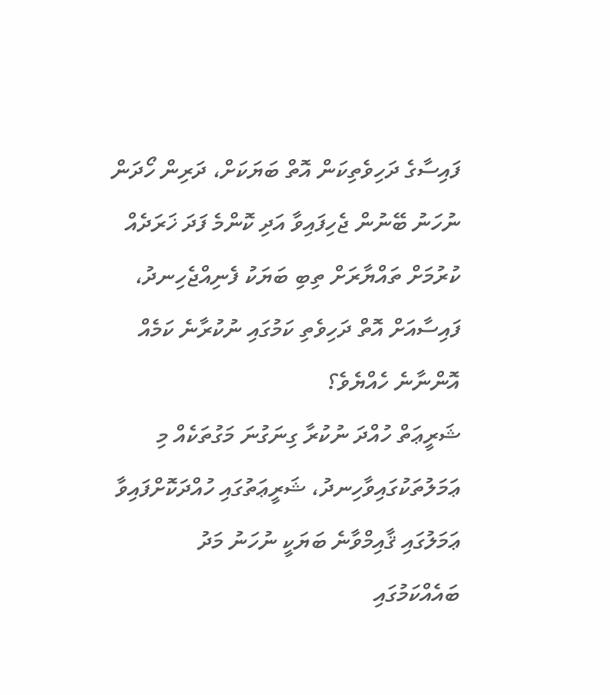ފައިސާގެ ދަހިވެތިކަން އޮތް ބަޔަކަށް، ދަރިން ހޯދަން ނުހަނު ބޭނުން ޖެހިފައިވާ އަދި ކޮންމެ ފަދަ ޚަރަދެއް ކުރުމަށް ތައްޔާރަށް ތިބި ބަޔަކު ފެނިއްޖެހިނދު، ފައިސާއަށް އޮތް ދަހިވެތި ކަމުގައި ނުކުރާނެ ކަމެއް އޮންނާނެ ހެއްޔެވެ؟
ޝަރީޢަތް ހުއްދަ ނުކުރާ ގިނަގުނަ މަގުތަކެއް މި ޢަމަލުތަކުގައިވާހިނދު، ޝަރީޢަތުގައި ހުއްދަކޮށްފައިވާ ޢަމަލުގައި ޤާއިމްވާނެ ބަޔަކީ ނުހަނު މަދު ބައެއްކަމުގައި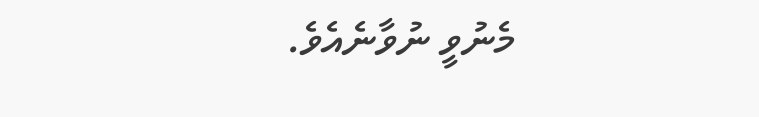މެނުވީ ނުވާނެއެވެ.